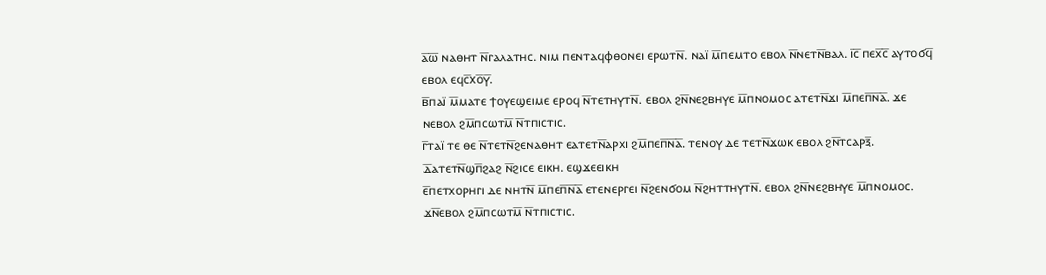ⲁ̅ⲱ̅ ⲛⲁⲑⲏⲧ ⲛ̅ⲅⲁⲗⲁⲧⲏⲥ. ⲛⲓⲙ ⲡⲉⲛⲧⲁϥⲫⲑⲟⲛⲉⲓ ⲉⲣⲱⲧⲛ̅. ⲛⲁⲓ̈ ⲙ̅ⲡⲉⲙⲧⲟ ⲉⲃⲟⲗ ⲛ̅ⲛⲉⲧⲛ̅ⲃⲁⲗ. ⲓ̅ⲥ̅ ⲡⲉⲭ̅ⲥ̅ ⲁⲩⲧⲟϭϥ̅ ⲉⲃⲟⲗ ⲉϥⲥ̅xⲟ̅ⲩ̅.
ⲃ̅ⲡⲁⲓ̈ ⲙ̅ⲙⲁⲧⲉ ϯⲟⲩⲉϣⲉⲓⲙⲉ ⲉⲣⲟϥ ⲛ̅ⲧⲉⲧⲏⲩⲧⲛ̅. ⲉⲃⲟⲗ ϩⲛ̅ⲛⲉϩⲃⲏⲩⲉ ⲙ̅ⲡⲛⲟⲙⲟⲥ ⲁⲧⲉⲧⲛ̅ϫⲓ ⲙ̅ⲡⲉⲡ̅ⲛ̅ⲁ̅. ϫⲉ ⲛⲉⲃⲟⲗ ϩⲙ̅ⲡⲥⲱⲧⲙ̅ ⲛ̅ⲧⲡⲓⲥⲧⲓⲥ.
ⲅ̅ⲧⲁⲓ̈ ⲧⲉ ⲑⲉ ⲛ̅ⲧⲉⲧⲛ̅ϩⲉⲛⲁⲑⲏⲧ ⲉⲁⲧⲉⲧⲛ̅ⲁⲣⲭⲓ ϩⲙ̅ⲡⲉⲡ̅ⲛ̅ⲁ̅. ⲧⲉⲛⲟⲩ ⲇⲉ ⲧⲉⲧⲛ̅ϫⲱⲕ ⲉⲃⲟⲗ ϩⲛ̅ⲧⲥⲁⲣⲝ̅.
ⲇ̅ⲁⲧⲉⲧⲛ̅ϣⲡ̅ϩⲁϩ ⲛ̅ϩⲓⲥⲉ ⲉⲓⲕⲏ. ⲉϣϫⲉⲉⲓⲕⲏ
ⲉ̅ⲡⲉⲧⲭⲟⲣⲏⲅⲓ ⲇⲉ ⲛⲏⲧⲛ̅ ⲙ̅ⲡⲉⲡ̅ⲛ̅ⲁ̅ ⲉⲧⲉⲛⲉⲣⲅⲉⲓ ⲛ̅ϩⲉⲛϭⲟⲙ ⲛ̅ϩⲏⲧⲧⲏⲩⲧⲛ̅. ⲉⲃⲟⲗ ϩⲛ̅ⲛⲉϩⲃⲏⲩⲉ ⲙ̅ⲡⲛⲟⲙⲟⲥ. ϫⲛ̅ⲉⲃⲟⲗ ϩⲙ̅ⲡⲥⲱⲧⲙ̅ ⲛ̅ⲧⲡⲓⲥⲧⲓⲥ.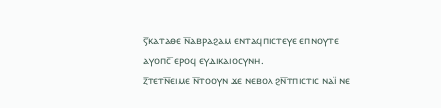ⲋ̅ⲕⲁⲧⲁⲑⲉ ⲛ̅ⲁⲃⲣⲁϩⲁⲙ ⲉⲛⲧⲁϥⲡⲓⲥⲧⲉⲩⲉ ⲉⲡⲛⲟⲩⲧⲉ ⲁⲩⲟⲡⲥ̅ ⲉⲣⲟϥ ⲉⲩⲇⲓⲕⲁⲓⲟⲥⲩⲛⲏ.
ⲍ̅ⲧⲉⲧⲛ̅ⲉⲓⲙⲉ ⲛ̅ⲧⲟⲟⲩⲛ ϫⲉ ⲛⲉⲃⲟⲗ ϩⲛ̅ⲧⲡⲓⲥⲧⲓⲥ ⲛⲁⲓ̈ ⲛⲉ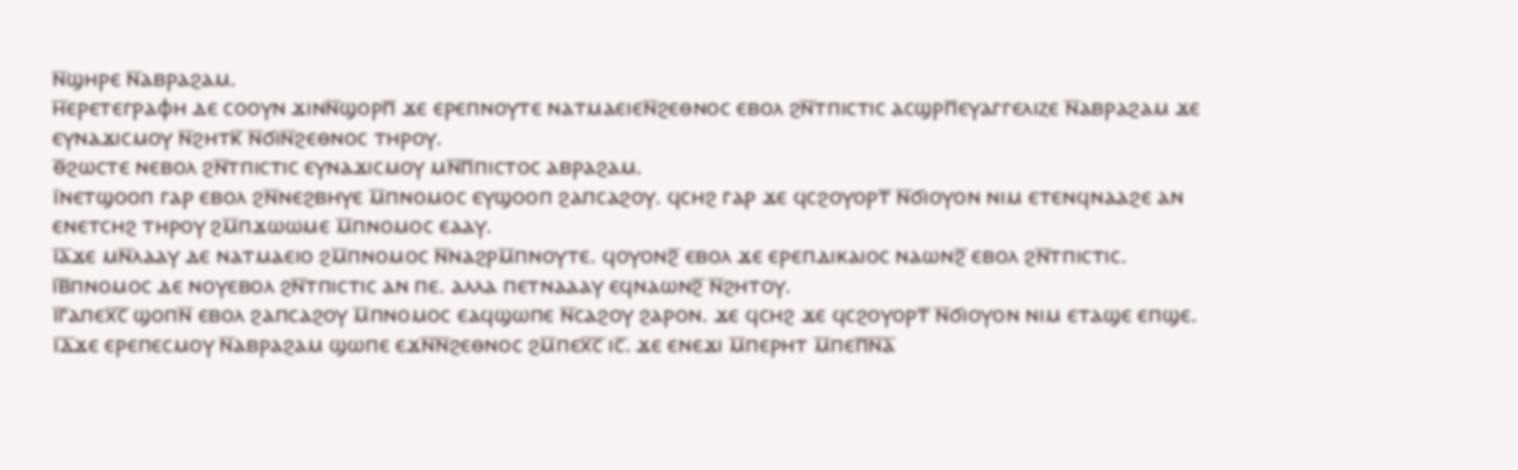ⲛ̅ϣⲏⲣⲉ ⲛ̅ⲁⲃⲣⲁϩⲁⲙ.
ⲏ̅ⲉⲣⲉⲧⲉⲅⲣⲁⲫⲏ ⲇⲉ ⲥⲟⲟⲩⲛ ϫⲓⲛⲛ̅ϣⲟⲣⲡ̅ ϫⲉ ⲉⲣⲉⲡⲛⲟⲩⲧⲉ ⲛⲁⲧⲙⲁⲉⲓⲉⲛ̅ϩⲉⲑⲛⲟⲥ ⲉⲃⲟⲗ ϩⲛ̅ⲧⲡⲓⲥⲧⲓⲥ ⲁⲥϣⲣⲡ̅ⲉⲩⲁⲅⲅⲉⲗⲓⲍⲉ ⲛ̅ⲁⲃⲣⲁϩⲁⲙ ϫⲉ ⲉⲩⲛⲁϫⲓⲥⲙⲟⲩ ⲛ̅ϩⲏⲧⲕ̅ ⲛ̅ϭⲓⲛ̅ϩⲉⲑⲛⲟⲥ ⲧⲏⲣⲟⲩ.
ⲑ̅ϩⲱⲥⲧⲉ ⲛⲉⲃⲟⲗ ϩⲛ̅ⲧⲡⲓⲥⲧⲓⲥ ⲉⲩⲛⲁϫⲓⲥⲙⲟⲩ ⲙⲛ̅ⲡ̅ⲡⲓⲥⲧⲟⲥ ⲁⲃⲣⲁϩⲁⲙ.
ⲓ̅ⲛⲉⲧϣⲟⲟⲡ ⲅⲁⲣ ⲉⲃⲟⲗ ϩⲛ̅ⲛⲉϩⲃⲏⲩⲉ ⲙ̅ⲡⲛⲟⲙⲟⲥ ⲉⲩϣⲟⲟⲡ ϩⲁⲡⲥⲁϩⲟⲩ. ϥⲥⲏϩ ⲅⲁⲣ ϫⲉ ϥⲥϩⲟⲩⲟⲣⲧ̅ ⲛ̅ϭⲓⲟⲩⲟⲛ ⲛⲓⲙ ⲉⲧⲉⲛϥⲛⲁⲁϩⲉ ⲁⲛ ⲉⲛⲉⲧⲥⲏϩ ⲧⲏⲣⲟⲩ ϩⲙ̅ⲡϫⲱⲱⲙⲉ ⲙ̅ⲡⲛⲟⲙⲟⲥ ⲉⲁⲁⲩ.
ⲓ̅ⲁ̅ϫⲉ ⲙⲛ̅ⲗⲁⲁⲩ ⲇⲉ ⲛⲁⲧⲙⲁⲉⲓⲟ ϩⲙ̅ⲡⲛⲟⲙⲟⲥ ⲛ̅ⲛⲁϩⲣⲙ̅ⲡⲛⲟⲩⲧⲉ. ϥⲟⲩⲟⲛϩ̅ ⲉⲃⲟⲗ ϫⲉ ⲉⲣⲉⲡⲇⲓⲕⲁⲓⲟⲥ ⲛⲁⲱⲛϩ̅ ⲉⲃⲟⲗ ϩⲛ̅ⲧⲡⲓⲥⲧⲓⲥ.
ⲓ̅ⲃ̅ⲡⲛⲟⲙⲟⲥ ⲇⲉ ⲛⲟⲩⲉⲃⲟⲗ ϩⲛ̅ⲧⲡⲓⲥⲧⲓⲥ ⲁⲛ ⲡⲉ. ⲁⲗⲗⲁ ⲡⲉⲧⲛⲁⲁⲁⲩ ⲉϥⲛⲁⲱⲛϩ̅ ⲛ̅ϩⲏⲧⲟⲩ.
ⲓ̅ⲅ̅ⲁⲡⲉⲭ̅ⲥ̅ ϣⲟⲡⲛ̅ ⲉⲃⲟⲗ ϩⲁⲡⲥⲁϩⲟⲩ ⲙ̅ⲡⲛⲟⲙⲟⲥ ⲉⲁϥϣⲱⲡⲉ ⲛ̅ⲥⲁϩⲟⲩ ϩⲁⲣⲟⲛ. ϫⲉ ϥⲥⲏϩ ϫⲉ ϥⲥϩⲟⲩⲟⲣⲧ̅ ⲛ̅ϭⲓⲟⲩⲟⲛ ⲛⲓⲙ ⲉⲧⲁϣⲉ ⲉⲡϣⲉ.
ⲓ̅ⲇ̅ϫⲉ ⲉⲣⲉⲡⲉⲥⲙⲟⲩ ⲛ̅ⲁⲃⲣⲁϩⲁⲙ ϣⲱⲡⲉ ⲉϫⲛ̅ⲛ̅ϩⲉⲑⲛⲟⲥ ϩⲙ̅ⲡⲉⲭ̅ⲥ̅ ⲓⲥ̅. ϫⲉ ⲉⲛⲉϫⲓ ⲙ̅ⲡⲉⲣⲏⲧ ⲙ̅ⲡⲉⲡ̅ⲛ̅ⲁ̅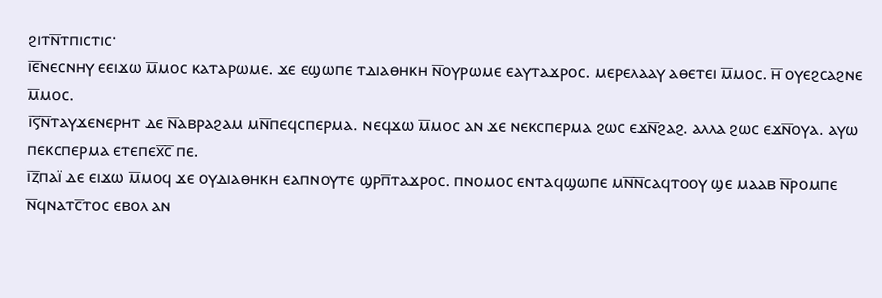ϩⲓⲧⲛ̅ⲧⲡⲓⲥⲧⲓⲥ·
ⲓ̅ⲉ̅ⲛⲉⲥⲛⲏⲩ ⲉⲉⲓϫⲱ ⲙ̅ⲙⲟⲥ ⲕⲁⲧⲁⲣⲱⲙⲉ. ϫⲉ ⲉϣⲱⲡⲉ ⲧⲇⲓⲁⲑⲏⲕⲏ ⲛ̅ⲟⲩⲣⲱⲙⲉ ⲉⲁⲩⲧⲁϫⲣⲟⲥ. ⲙⲉⲣⲉⲗⲁⲁⲩ ⲁⲑⲉⲧⲉⲓ ⲙ̅ⲙⲟⲥ. ⲏ̅ ⲟⲩⲉϩⲥⲁϩⲛⲉ ⲙ̅ⲙⲟⲥ.
ⲓ̅ⲋ̅ⲛ̅ⲧⲁⲩϫⲉⲛⲉⲣⲏⲧ ⲇⲉ ⲛ̅ⲁⲃⲣⲁϩⲁⲙ ⲙⲛ̅ⲡⲉϥⲥⲡⲉⲣⲙⲁ. ⲛⲉϥϫⲱ ⲙ̅ⲙⲟⲥ ⲁⲛ ϫⲉ ⲛⲉⲕⲥⲡⲉⲣⲙⲁ ϩⲱⲥ ⲉϫⲛ̅ϩⲁϩ. ⲁⲗⲗⲁ ϩⲱⲥ ⲉϫⲛ̅ⲟⲩⲁ. ⲁⲩⲱ ⲡⲉⲕⲥⲡⲉⲣⲙⲁ ⲉⲧⲉⲡⲉⲭ̅ⲥ̅ ⲡⲉ.
ⲓ̅ⲍ̅ⲡⲁⲓ̈ ⲇⲉ ⲉⲓϫⲱ ⲙ̅ⲙⲟϥ ϫⲉ ⲟⲩⲇⲓⲁⲑⲏⲕⲏ ⲉⲁⲡⲛⲟⲩⲧⲉ ϣⲣⲡ̅ⲧⲁϫⲣⲟⲥ. ⲡⲛⲟⲙⲟⲥ ⲉⲛⲧⲁϥϣⲱⲡⲉ ⲙⲛ̅ⲛ̅ⲥⲁϥⲧⲟⲟⲩ ϣⲉ ⲙⲁⲁⲃ ⲛ̅ⲣⲟⲙⲡⲉ ⲛ̅ϥⲛⲁⲧⲥ̅ⲧⲟⲥ ⲉⲃⲟⲗ ⲁⲛ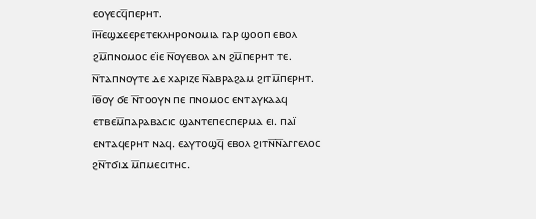ⲉⲟⲩⲉⲥϥ̅ⲡⲉⲣⲏⲧ.
ⲓ̅ⲏ̅ⲉϣϫⲉⲉⲣⲉⲧⲉⲕⲗⲏⲣⲟⲛⲟⲙⲓⲁ ⲅⲁⲣ ϣⲟⲟⲡ ⲉⲃⲟⲗ ϩⲙ̅ⲡⲛⲟⲙⲟⲥ ⲉⲓ̈ⲉ ⲛ̅ⲟⲩⲉⲃⲟⲗ ⲁⲛ ϩⲙ̅ⲡⲉⲣⲏⲧ ⲧⲉ. ⲛ̅ⲧⲁⲡⲛⲟⲩⲧⲉ ⲇⲉ ⲭⲁⲣⲓⲍⲉ ⲛ̅ⲁⲃⲣⲁϩⲁⲙ ϩⲓⲧⲙ̅ⲡⲉⲣⲏⲧ.
ⲓ̅ⲑ̅ⲟⲩ ϭⲉ ⲛ̅ⲧⲟⲟⲩⲛ ⲡⲉ ⲡⲛⲟⲙⲟⲥ ⲉⲛⲧⲁⲩⲕⲁⲁϥ ⲉⲧⲃⲉⲙ̅ⲡⲁⲣⲁⲃⲁⲥⲓⲥ ϣⲁⲛⲧⲉⲡⲉⲥⲡⲉⲣⲙⲁ ⲉⲓ. ⲡⲁⲓ̈ ⲉⲛⲧⲁϥⲉⲣⲏⲧ ⲛⲁϥ. ⲉⲁⲩⲧⲟϣϥ̅ ⲉⲃⲟⲗ ϩⲓⲧⲛ̅ⲛ̅ⲁⲅⲅⲉⲗⲟⲥ ϩⲛ̅ⲧϭⲓϫ ⲙ̅ⲡⲙⲉⲥⲓⲧⲏⲥ.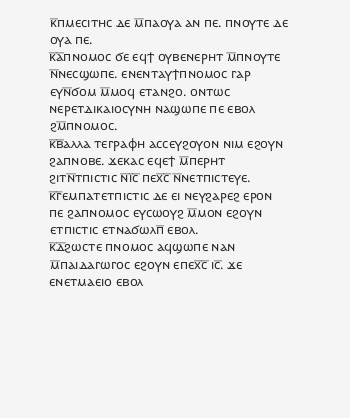ⲕ̅ⲡⲙⲉⲥⲓⲧⲏⲥ ⲇⲉ ⲙ̅ⲡⲁⲟⲩⲁ ⲁⲛ ⲡⲉ. ⲡⲛⲟⲩⲧⲉ ⲇⲉ ⲟⲩⲁ ⲡⲉ.
ⲕ̅ⲁ̅ⲡⲛⲟⲙⲟⲥ ϭⲉ ⲉϥϯ ⲟⲩⲃⲉⲛⲉⲣⲏⲧ ⲙ̅ⲡⲛⲟⲩⲧⲉ ⲛ̅ⲛⲉⲥϣⲱⲡⲉ. ⲉⲛⲉⲛⲧⲁⲩϯⲡⲛⲟⲙⲟⲥ ⲅⲁⲣ ⲉⲩⲛ̅ϭⲟⲙ ⲙ̅ⲙⲟϥ ⲉⲧⲁⲛϩⲟ. ⲟⲛⲧⲱⲥ ⲛⲉⲣⲉⲧⲇⲓⲕⲁⲓⲟⲥⲩⲛⲏ ⲛⲁϣⲱⲡⲉ ⲡⲉ ⲉⲃⲟⲗ ϩⲙ̅ⲡⲛⲟⲙⲟⲥ.
ⲕ̅ⲃ̅ⲁⲗⲗⲁ ⲧⲉⲅⲣⲁⲫⲏ ⲁⲥⲥⲉⲩϩⲟⲩⲟⲛ ⲛⲓⲙ ⲉϩⲟⲩⲛ ϩⲁⲡⲛⲟⲃⲉ. ϫⲉⲕⲁⲥ ⲉϥⲉϯ ⲙ̅ⲡⲉⲣⲏⲧ ϩⲓⲧⲛ̅ⲧⲡⲓⲥⲧⲓⲥ ⲛ̅ⲓ̅ⲥ̅ ⲡⲉⲭ̅ⲥ̅ ⲛ̅ⲛⲉⲧⲡⲓⲥⲧⲉⲩⲉ.
ⲕ̅ⲅ̅ⲉⲙⲡⲁⲧⲉⲧⲡⲓⲥⲧⲓⲥ ⲇⲉ ⲉⲓ ⲛⲉⲩϩⲁⲣⲉϩ ⲉⲣⲟⲛ ⲡⲉ ϩⲁⲡⲛⲟⲙⲟⲥ ⲉⲩⲥⲱⲟⲩϩ ⲙ̅ⲙⲟⲛ ⲉϩⲟⲩⲛ ⲉⲧⲡⲓⲥⲧⲓⲥ ⲉⲧⲛⲁϭⲱⲗⲡ̅ ⲉⲃⲟⲗ.
ⲕ̅ⲇ̅ϩⲱⲥⲧⲉ ⲡⲛⲟⲙⲟⲥ ⲁϥϣⲱⲡⲉ ⲛⲁⲛ ⲙ̅ⲡⲁⲓⲇⲁⲅⲱⲅⲟⲥ ⲉϩⲟⲩⲛ ⲉⲡⲉⲭ̅ⲥ̅ ⲓⲥ̅. ϫⲉ ⲉⲛⲉⲧⲙⲁⲉⲓⲟ ⲉⲃⲟⲗ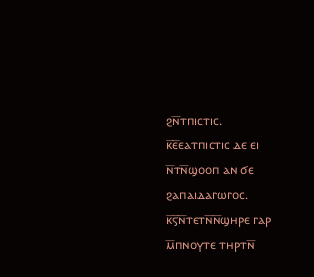ϩⲛ̅ⲧⲡⲓⲥⲧⲓⲥ.
ⲕ̅ⲉ̅ⲉⲁⲧⲡⲓⲥⲧⲓⲥ ⲇⲉ ⲉⲓ ⲛ̅ⲧⲛ̅ϣⲟⲟⲡ ⲁⲛ ϭⲉ ϩⲁⲡⲁⲓⲇⲁⲅⲱⲅⲟⲥ.
ⲕ̅ⲋ̅ⲛ̅ⲧⲉⲧⲛ̅ⲛ̅ϣⲏⲣⲉ ⲅⲁⲣ ⲙ̅ⲡⲛⲟⲩⲧⲉ ⲧⲏⲣⲧⲛ̅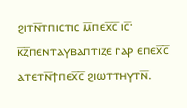ϩⲓⲧⲛ̅ⲧⲡⲓⲥⲧⲓⲥ ⲙ̅ⲡⲉⲭ̅ⲥ̅ ⲓⲥ̅·
ⲕ̅ⲍ̅ⲡⲉⲛⲧⲁⲩⲃⲁⲡⲧⲓⲍⲉ ⲅⲁⲣ ⲉⲡⲉⲭ̅ⲥ̅ ⲁⲧⲉⲧⲛ̅ϯⲡⲉⲭ̅ⲥ̅ ϩⲓⲱⲧⲧⲏⲩⲧⲛ̅.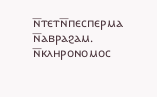ⲛ̅ⲧⲉⲧⲛ̅ⲡⲉⲥⲡⲉⲣⲙⲁ ⲛ̅ⲁⲃⲣⲁϩⲁⲙ. ⲛ̅ⲕⲗⲏⲣⲟⲛⲟⲙⲟⲥ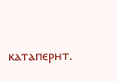ⲕⲁⲧⲁⲡⲉⲣⲏⲧ.